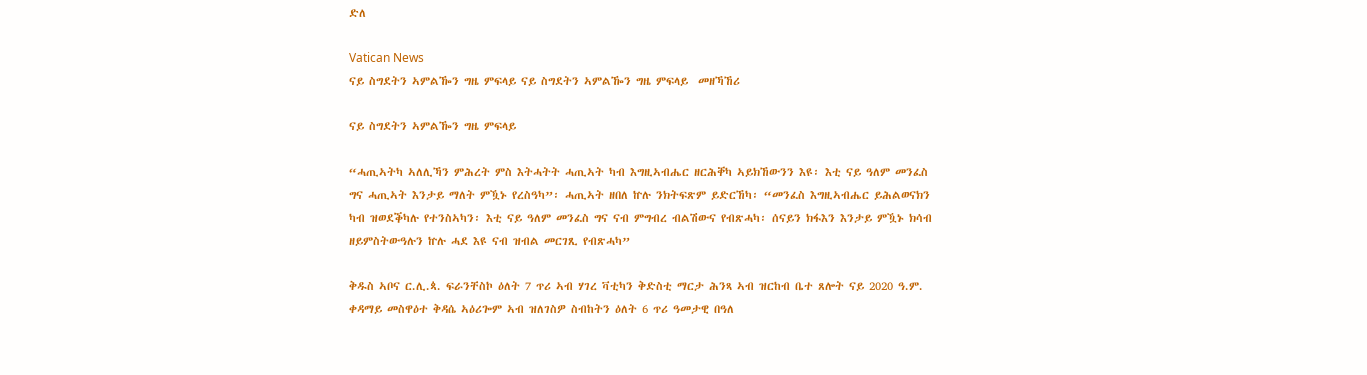ድለ

Vatican News
ናይ ስግደትን ኣምልዀን ግዜ ምፍላይ ናይ ስግደትን ኣምልዀን ግዜ ምፍላይ  መዘኻኸሪ

ናይ ስግደትን ኣምልዀን ግዜ ምፍላይ

“ሓጢኣትካ ኣለሊኻን ምሕረት ምስ እትሓትት ሓጢኣት ካብ እግዚኣብሔር ዘርሕቐካ ኣይክኸውንን እዩ፡ እቲ ናይ ዓለም መንፈስ ግና ሓጢኣት እንታይ ማለት ምዃኑ የረስዓካ”፡ ሓጢኣት ዘበለ ኵሉ ንክትፍጽም ይድርኸካ፡ “መንፈስ እግዚኣብሔር ይሕልወናክን ካብ ዝወደቕካሉ የተንስኣካን፡ እቲ ናይ ዓለም መንፈስ ግና ናብ ምግብረ ብልሽውና የብጽሓካ፡ ሰናይን ክፋእን እንታይ ምዃኑ ክሳብ ዘይምስትውዓሉን ኵሉ ሓደ እዩ ናብ ዝብል መርገጺ የብጽሓካ”

ቅዱስ ኣቦና ር.ሊ.ጳ. ፍራንቸስኮ ዕለት 7 ጥሪ ኣብ ሃገረ ቫቲካን ቅድስቲ ማርታ ሕንጻ ኣብ ዝርከብ ቤተ ጸሎት ናይ 2020 ዓ.ም. ቀዳማይ መስዋዕተ ቅዳሴ ኣዕሪጐም ኣብ ዝለገስዎ ስብከትን ዕለት 6 ጥሪ ዓመታዊ በዓለ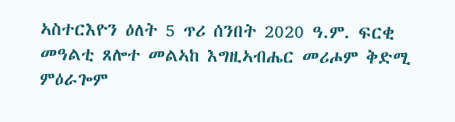ኣስተርእዮን ዕለት 5 ጥሪ ሰንበት 2020 ዓ.ም. ፍርቂ መዓልቲ ጸሎተ መልኣከ እግዚኣብሔር መሪሖም ቅድሚ ምዕራጐም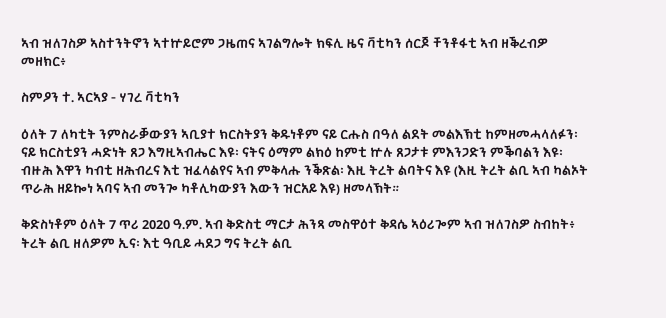ኣብ ዝለገስዎ ኣስተንትኖን ኣተኵይሮም ጋዜጠና ኣገልግሎት ክፍሊ ዜና ቫቲካን ሰርጆ ቸንቶፋቲ ኣብ ዘቕረብዎ መዘክር፥

ስምዖን ተ. ኣርኣያ - ሃገረ ቫቲካን

ዕለት 7 ለካቲት ንምስራቓውያን ኣቢያተ ክርስትያን ቅዱነቶም ናይ ርሑስ በዓለ ልደት መልእኽቲ ከምዘመሓላለፉን፡ ናይ ክርስቲያን ሓድነት ጸጋ እግዚኣብሔር እዩ፡ ናትና ዕማም ልክዕ ከምቲ ኵሉ ጸጋታቱ ምእንጋድን ምቕባልን እዩ፡ ብዙሕ እዋን ካብቲ ዘሕብረና እቲ ዝፈላልየና ኣብ ምቅላሑ ንቕጽል፡ እዚ ትረት ልባትና እዩ (እዚ ትረት ልቢ ኣብ ካልኦት ጥራሕ ዘይኰነ ኣባና ኣብ መንጐ ካቶሊካውያን እውን ዝርአይ እዩ) ዘመላኽት።

ቅድስነቶም ዕለት 7 ጥሪ 2020 ዓ.ም. ኣብ ቅድስቲ ማርታ ሕንጻ መስዋዕተ ቅዳሴ ኣዕሪጐም ኣብ ዝለገስዎ ስብከት፥ ትረት ልቢ ዘለዎም ኢና፡ እቲ ዓቢይ ሓደጋ ግና ትረት ልቢ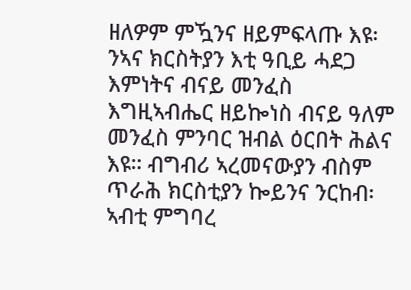ዘለዎም ምዃንና ዘይምፍላጡ እዩ፡ ንኣና ክርስትያን እቲ ዓቢይ ሓደጋ እምነትና ብናይ መንፈስ እግዚኣብሔር ዘይኰነስ ብናይ ዓለም መንፈስ ምንባር ዝብል ዕርበት ሕልና እዩ። ብግብሪ ኣረመናውያን ብስም ጥራሕ ክርስቲያን ኰይንና ንርከብ፡ ኣብቲ ምግባረ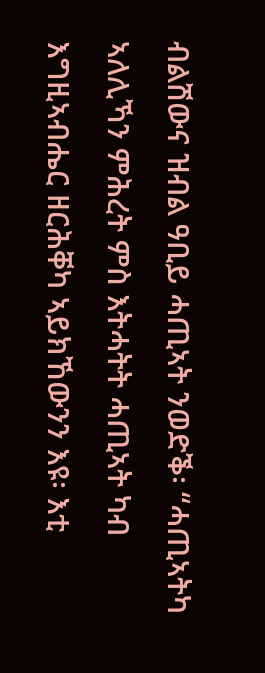ብልሽውና ዝብል ዓቢይ ሓጢኣት ንወድቕ፡ “ሓጢኣትካ ኣለሊኻን ምሕረት ምስ እትሓትት ሓጢኣት ካብ እግዚኣብሔር ዘርሕቐካ ኣይክኸውንን እዩ፡ እቲ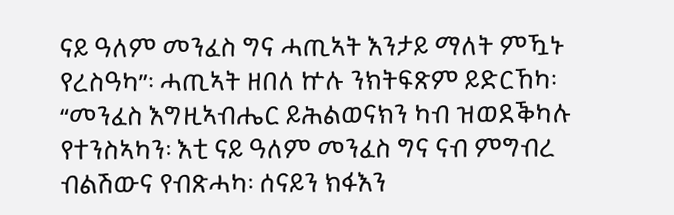ናይ ዓለም መንፈስ ግና ሓጢኣት እንታይ ማለት ምዃኑ የረስዓካ”፡ ሓጢኣት ዘበለ ኵሉ ንክትፍጽም ይድርኸካ፡ “መንፈስ እግዚኣብሔር ይሕልወናክን ካብ ዝወደቕካሉ የተንስኣካን፡ እቲ ናይ ዓለም መንፈስ ግና ናብ ምግብረ ብልሽውና የብጽሓካ፡ ሰናይን ክፋእን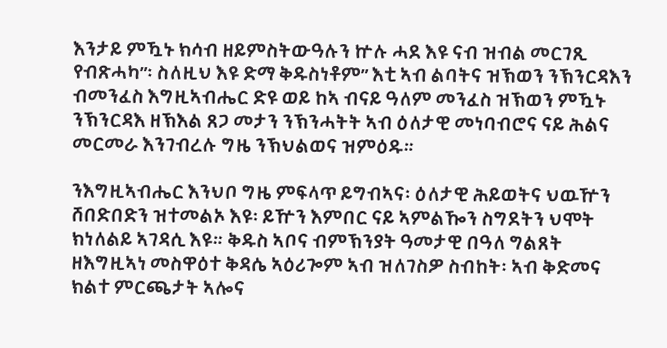እንታይ ምዃኑ ክሳብ ዘይምስትውዓሉን ኵሉ ሓደ እዩ ናብ ዝብል መርገጺ የብጽሓካ”፡ ስለዚህ እዩ ድማ ቅዱስነቶም” እቲ ኣብ ልባትና ዝኽወን ንኽንርዳእን ብመንፈስ እግዚኣብሔር ድዩ ወይ ከኣ ብናይ ዓለም መንፈስ ዝኽወን ምዃኑ ንኽንርዳእ ዘኽእል ጸጋ መታን ንኽንሓትት ኣብ ዕለታዊ መነባብሮና ናይ ሕልና መርመራ እንገብረሉ ግዜ ንኽህልወና ዝምዕዱ።

ንእግዚኣብሔር እንህቦ ግዜ ምፍላጥ ይግብኣና፡ ዕለታዊ ሕይወትና ህዉዅን ሸበድበድን ዝተመልኦ እዩ፡ ይዅን እምበር ናይ ኣምልዀን ስግደትን ህሞት ክነለልይ ኣገዳሲ እዩ። ቅዱስ ኣቦና ብምኽንያት ዓመታዊ በዓለ ግልጸት ዘእግዚኣነ መስዋዕተ ቅዳሴ ኣዕሪጐም ኣብ ዝለገስዎ ስብከት፡ ኣብ ቅድመና ክልተ ምርጫታት ኣሎና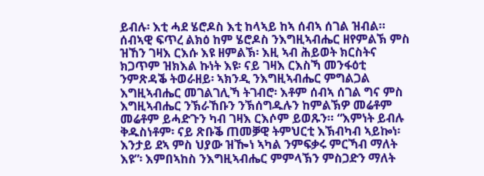ይብሉ፡ እቲ ሓደ ሄሮዶስ እቲ ከላኣይ ከኣ ሰብኣ ሰገል ዝብል። ሰብኣዊ ፍጥረ ልክዕ ከም ሄሮዶስ ንእግዚኣብሔር ዘየምልኽ ምስ ዝኸን ገዛእ ርእሱ እዩ ዘምልኽ፡ እዚ ኣብ ሕይወት ክርስትና ክጋጥም ዝክእል ኩነት እዩ፡ ናይ ገዛእ ርእስኻ መንፋዕቲ ንምጽዳቕ ትወራዘይ፡ ኣክንዲ ንእግዚኣብሔር ምግልጋል እግዚኣብሔር መገልገሊኻ ትገብሮ፡ እቶም ሰብኣ ሰገል ግና ምስ እግዚኣብሔር ንኽራኸቡን ንኽሰግዱሉን ከምልኽዎ መሬቶም መሬቶም ይሓድጉን ካብ ገዛእ ርእሶም ይወጹን። “እምነት ይብሉ ቅዱስነቶም፡ ናይ ጽቡቕ ጠመቓዊ ትምህርቲ እኽብካብ ኣይኰነ፡ እንታይ ደኣ ምስ ህያው ዝዀነ ኣካል ንምፍቃሩ ምርኻብ ማለት እዩ”፡ እምበኣከስ ንእግዚኣብሔር ምምላኽን ምስጋድን ማለት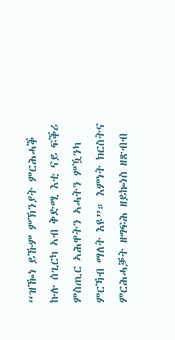“ዝዀነ ይኹም ምኽንያት ምርሕሓቕ ኩሉ ሰጊርካ ኣብ ቅድሚ እቲ ናይ ፍቕሪ ምስጢር ኣሕዋትን ኣሓትን ምዃንካ ምርኻብ ማለት እዩ”። እምነት ክርስትና ምርሕሓቓት ዘግፍሕ ዘይኰነስ ዘጽብብ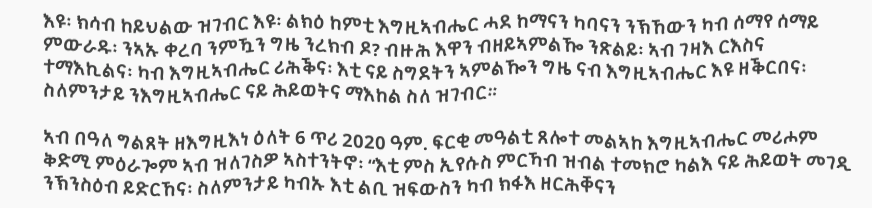እዩ፡ ክሳብ ከይህልው ዝገብር እዩ፡ ልክዕ ከምቲ እግዚኣብሔር ሓደ ከማናን ካባናን ንኽኸውን ካብ ሰማየ ሰማይ ምውራዱ፡ ንኣኡ ቀረባ ንምዃን ግዜ ንረክብ ዶ? ብዙሕ እዋን ብዘይኣምልዀ ንጽልይ፡ ኣብ ገዛእ ርእስና ተማእኪልና፡ ካብ እግዚኣብሔር ሪሕቕና፡ እቲ ናይ ስግደትን ኣምልዀን ግዜ ናብ እግዚኣብሔር እዩ ዘቕርበና፡ ስለምንታይ ንእግዚኣብሔር ናይ ሕይወትና ማእከል ስለ ዝገብር።

ኣብ በዓለ ግልጸት ዘእግዚእነ ዕለት 6 ጥሪ 2020 ዓም. ፍርቂ መዓልቲ ጸሎተ መልኣከ እግዚኣብሔር መሪሖም ቅድሚ ምዕራጐም ኣብ ዝለገስዎ ኣስተንትኖ፡ “እቲ ምስ ኢየሱስ ምርኻብ ዝብል ተመክሮ ካልእ ናይ ሕይወት መገዲ ንኽንስዕብ ይድርኸና፡ ስለምንታይ ካብኡ እቲ ልቢ ዝፍውስን ካብ ክፋእ ዘርሕቐናን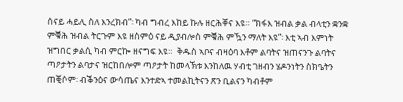ሰናይ ሓይሊ ስለ እንረክብ”፡ ካብ ግብረ እከይ ኩሉ ዘርሕቐና እዩ። “ክፋእ ዝብል ቃል ብላቲን ቋንቋ ምቑሕ ዝብል ትርጉም እዩ ዘስምዕ ናይ ዲያብሎስ ምቑሕ ምዃን ማለት እዩ”፡ እቲ ኣብ እምነት ዝግበር ቃልሲ ካብ ምርኰ ዘናግፍ እዩ።  ቅዱስ ኣቦና ብዛዕባ እቶም ልባትና ዝጠናንጉ ልባትና ጣዖታትን ልባታና ዝርከበሎም ጣዖታት ከመላኽቱ እንከለዉ ሃብቲ ገዘብን ሄዶንነትን ስክዔትን ጠቒሶም፡ ብቕንዕና ውሳጤና እንተድኣ ተመልኪትናን ጽን ቢልናን ካብቶም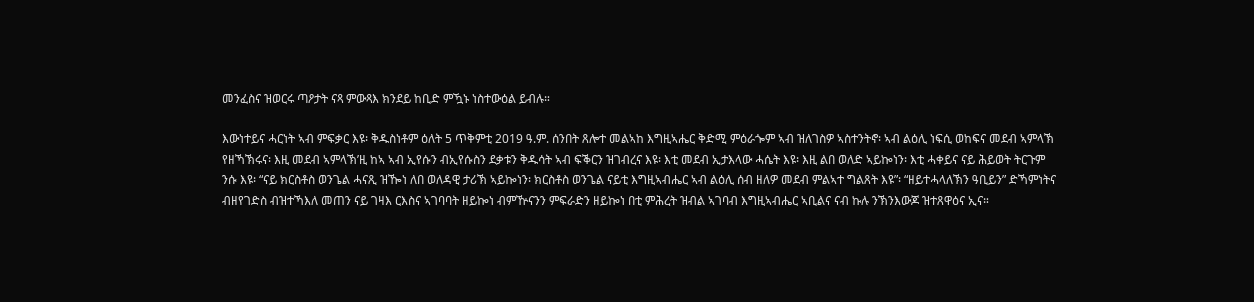መንፈስና ዝወርሩ ጣዖታት ናጻ ምውጻእ ክንደይ ከቢድ ምዃኑ ነስተውዕል ይብሉ።

እውነተይና ሓርነት ኣብ ምፍቃር እዩ፡ ቅዱስነቶም ዕለት 5 ጥቅምቲ 2019 ዓ.ም. ሰንበት ጸሎተ መልኣከ እግዚኣሔር ቅድሚ ምዕራጐም ኣብ ዝለገስዎ ኣስተንትኖ፡ ኣብ ልዕሊ ነፍሲ ወከፍና መደብ ኣምላኽ የዘኻኽሩና፡ እዚ መደብ ኣምላኽ’ዚ ከኣ ኣብ ኢየሱን ብኢየሱስን ደቃቱን ቅዱሳት ኣብ ፍቕርን ዝገብረና እዩ፡ እቲ መደብ ኢታእላው ሓሴት እዩ፡ እዚ ልበ ወለድ ኣይኰነን፡ እቲ ሓቀይና ናይ ሕይወት ትርጉም ንሱ እዩ፡ “ናይ ክርስቶስ ወንጌል ሓናጺ ዝዀነ ለበ ወለዳዊ ታሪኽ ኣይኰነን፡ ክርስቶስ ወንጌል ናይቲ እግዚኣብሔር ኣብ ልዕሊ ሰብ ዘለዎ መደብ ምልኣተ ግልጸት እዩ”፡ “ዘይተሓላለኽን ዓቢይን” ድኻምነትና ብዘየገድስ ብዝተኻእለ መጠን ናይ ገዛእ ርእስና ኣገባባት ዘይኰነ ብምዅናንን ምፍራድን ዘይኰነ በቲ ምሕረት ዝብል ኣገባብ እግዚኣብሔር ኣቢልና ናብ ኩሉ ንኽንእውጆ ዝተጸዋዕና ኢና።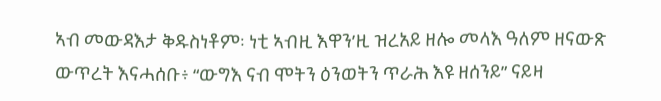ኣብ መውዳእታ ቅዱስነቶም፡ ነቲ ኣብዚ እዋን’ዚ ዝረአይ ዘሎ መላእ ዓለም ዘናውጽ ውጥረት እናሓሰቡ፥ “ውግእ ናብ ሞትን ዕንወትን ጥራሕ እዩ ዘሰንይ” ናይዛ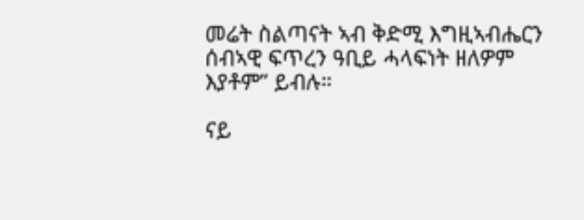መሬት ስልጣናት ኣብ ቅድሚ እግዚኣብሔርን ሰብኣዊ ፍጥረን ዓቢይ ሓላፍነት ዘለዎም እያቶም” ይብሉ።

ናይ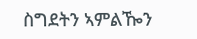ስግደትን ኣምልዀን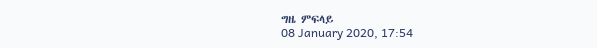ግዜ ምፍላይ
08 January 2020, 17:54